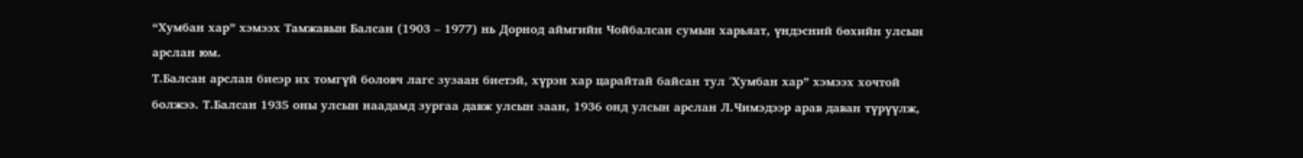“Хумбан хар” хэмээх Тамжавын Балсан (1903 – 1977) нь Дорнод аймгийн Чойбалсан сумын харьяат, үндэсний бөхийн улсын арслан юм.
Т.Балсан арслан биеэр их томгүй боловч лагс зузаан биетэй, хүрэн хар царайтай байсан тул “Xумбан хар” хэмээx хочтой болжээ. Т.Балсан 1935 оны улсын наадамд зургаа давж улсын заан, 1936 онд улсын арслан Л.Чимэдээр арав даван түрүүлж,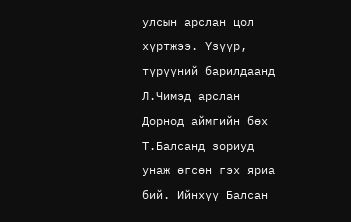улсын арслан цол хүртжээ. Үзүүр, түрүүний барилдаанд Л.Чимэд арслан Дорнод аймгийн бөх Т.Балсанд зориуд унаж өгсөн гэх яриа бий. Ийнхүү Балсан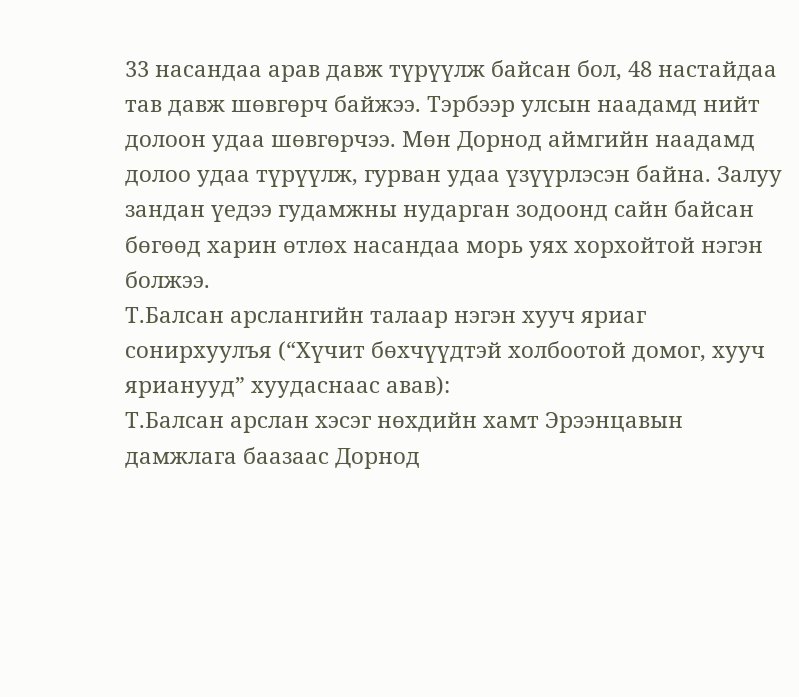33 насандаа арав давж түрүүлж байсан бол, 48 настайдаа тав давж шөвгөрч байжээ. Тэрбээр улсын наадамд нийт долоон удаа шөвгөрчээ. Мөн Дорнод аймгийн наадамд долоо удаа түрүүлж, гурван удаа үзүүрлэсэн байна. Залуу зандан үедээ гудамжны нударган зодоонд сайн байсан бөгөөд харин өтлөх насандаа морь уях хорхойтой нэгэн болжээ.
Т.Балсан арслангийн талаар нэгэн хууч яриаг сонирхуулъя (“Хүчит бөхчүүдтэй холбоотой домог, хууч ярианууд” хуудаснаас авав):
Т.Балсан арслан хэсэг нөхдийн хамт Эрээнцавын дамжлага баазаас Дорнод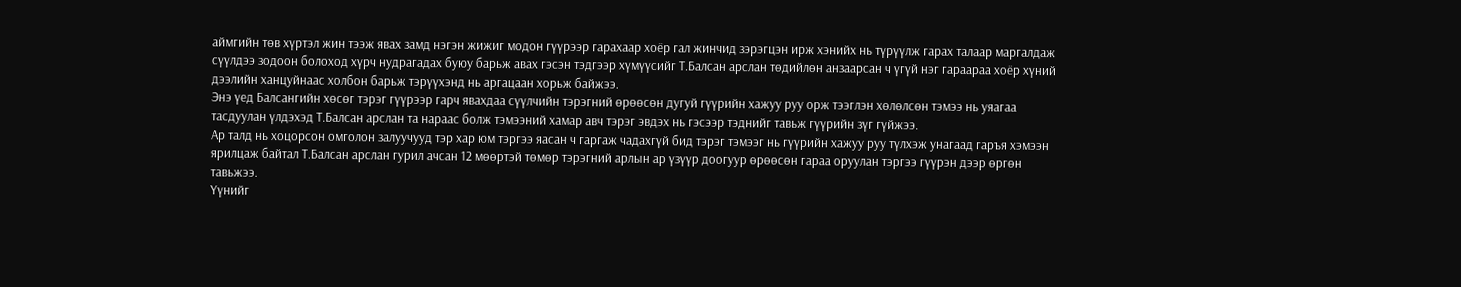аймгийн төв хүртэл жин тээж явах замд нэгэн жижиг модон гүүрээр гарахаар хоёр гал жинчид зэрэгцэн ирж хэнийх нь түрүүлж гарах талаар маргалдаж сүүлдээ зодоон болоход хүрч нудрагадах буюу барьж авах гэсэн тэдгээр хүмүүсийг Т.Балсан арслан төдийлөн анзаарсан ч үгүй нэг гараараа хоёр хүний дээлийн ханцуйнаас холбон барьж тэрүүхэнд нь аргацаан хорьж байжээ.
Энэ үед Балсангийн хөсөг тэрэг гүүрээр гарч явахдаа сүүлчийн тэрэгний өрөөсөн дугуй гүүрийн хажуу руу орж тээглэн хөлөлсөн тэмээ нь уяагаа тасдуулан үлдэхэд Т.Балсан арслан та нараас болж тэмээний хамар авч тэрэг эвдэх нь гэсээр тэднийг тавьж гүүрийн зүг гүйжээ.
Ар талд нь хоцорсон омголон залуучууд тэр хар юм тэргээ яасан ч гаргаж чадахгүй бид тэрэг тэмээг нь гүүрийн хажуу руу түлхэж унагаад гаръя хэмээн ярилцаж байтал Т.Балсан арслан гурил ачсан 12 мөөртэй төмөр тэрэгний арлын ар үзүүр доогуур өрөөсөн гараа оруулан тэргээ гүүрэн дээр өргөн тавьжээ.
Үүнийг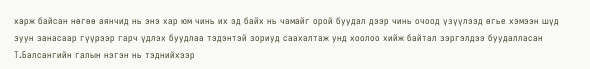харж байсан нөгөө аянчид нь энэ хар юм чинь их эд байх нь чамайг орой буудал дээр чинь очоод үзүүлээд өгье хэмээн шүд зуун занасаар гүүрээр гарч үдлэх буудлаа тэдэнтэй зориуд саахалтаж унд хоолоо хийж байтал зэргэлдээ буудалласан Т.Балсангийн галын нэгэн нь тэднийхээр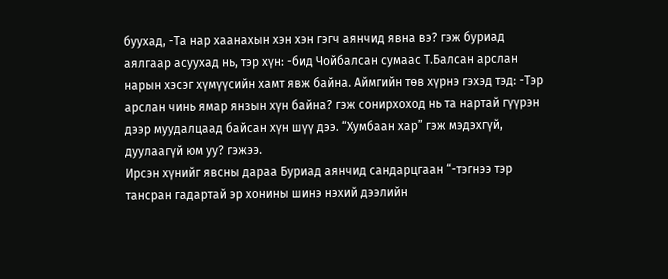буухад, -Та нар хаанахын хэн хэн гэгч аянчид явна вэ? гэж буриад аялгаар асуухад нь, тэр хүн: -бид Чойбалсан сумаас Т.Балсан арслан нарын хэсэг хүмүүсийн хамт явж байна. Аймгийн төв хүрнэ гэхэд тэд: -Тэр арслан чинь ямар янзын хүн байна? гэж сонирхоход нь та нартай гүүрэн дээр муудалцаад байсан хүн шүү дээ. “Хумбаан хар” гэж мэдэхгүй, дуулаагүй юм уу? гэжээ.
Ирсэн хүнийг явсны дараа Буриад аянчид сандарцгаан “-тэгнээ тэр тансран гадартай эр хонины шинэ нэхий дээлийн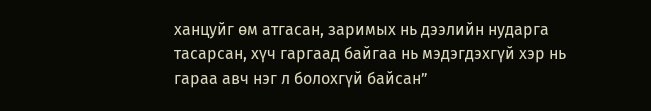ханцуйг өм атгасан, заримых нь дээлийн нударга тасарсан, хүч гаргаад байгаа нь мэдэгдэхгүй хэр нь гараа авч нэг л болохгүй байсан”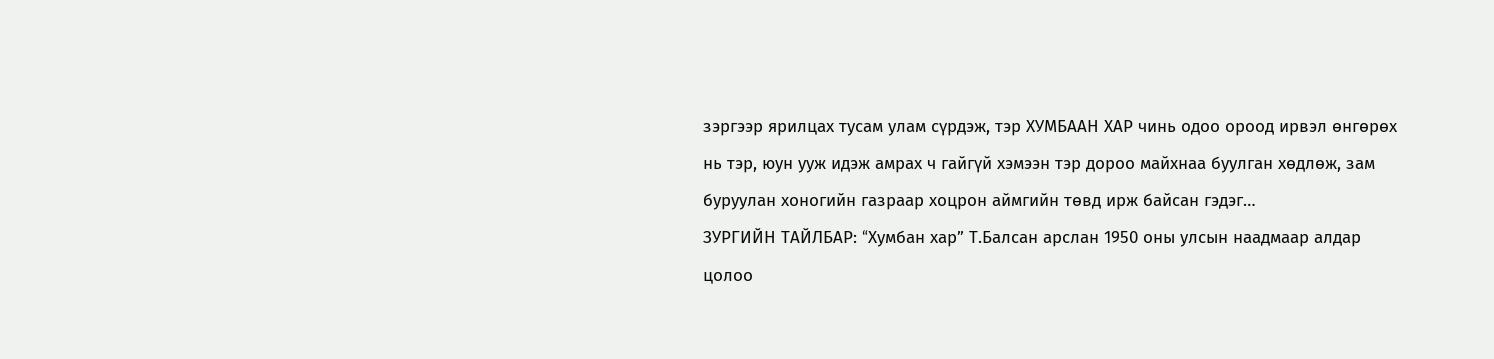зэргээр ярилцах тусам улам сүрдэж, тэр ХУМБААН ХАР чинь одоо ороод ирвэл өнгөрөх нь тэр, юун ууж идэж амрах ч гайгүй хэмээн тэр дороо майхнаа буулган хөдлөж, зам буруулан хоногийн газраар хоцрон аймгийн төвд ирж байсан гэдэг…
ЗУРГИЙН ТАЙЛБАР: “Xумбан хар” Т.Балсан арслан 1950 оны улсын наадмаар алдар цолоо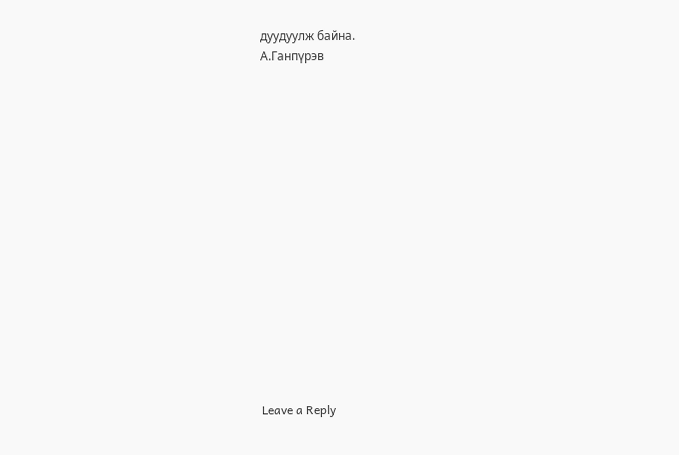дуудуулж байна.
А.Ганпүрэв
















Leave a Reply